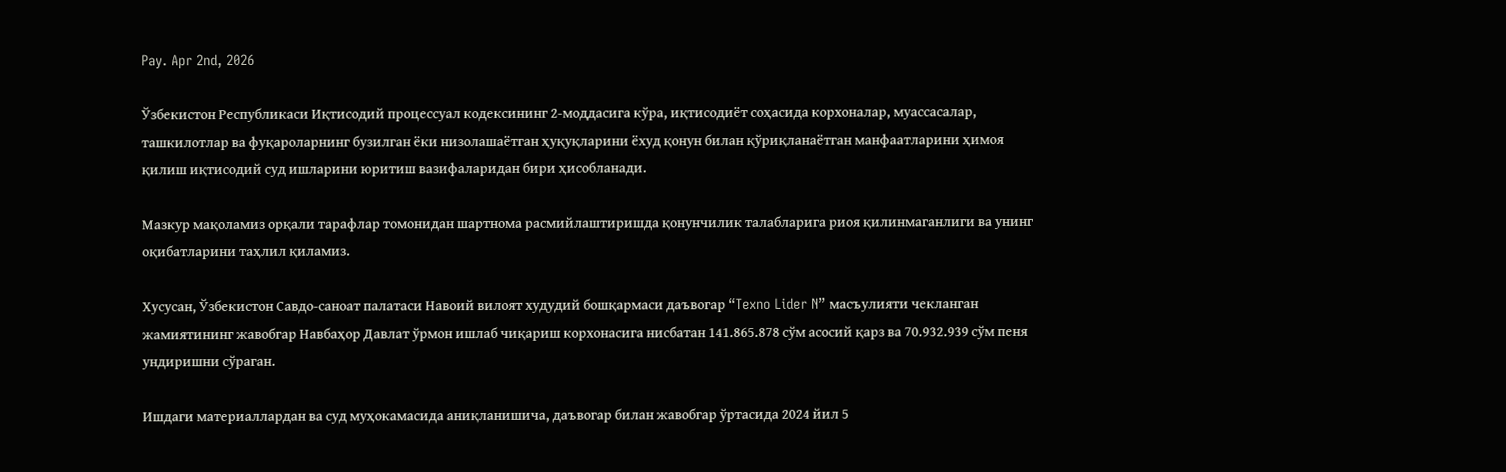Pay. Apr 2nd, 2026

Ўзбекистон Республикаси Иқтисодий процессуал кодексининг 2-моддасига кўра, иқтисодиёт соҳасида корхоналар, муассасалар, ташкилотлар ва фуқароларнинг бузилган ёки низолашаётган ҳуқуқларини ёхуд қонун билан қўриқланаётган манфаатларини ҳимоя қилиш иқтисодий суд ишларини юритиш вазифаларидан бири ҳисобланади.

Мазкур мақоламиз орқали тарафлар томонидан шартнома расмийлаштиришда қонунчилик талабларига риоя қилинмаганлиги ва унинг оқибатларини таҳлил қиламиз.

Хусусан, Ўзбекистон Савдо-саноат палатаси Навоий вилоят худудий бошқармаси даъвогар “Texno Lider N” масъулияти чекланган жамиятининг жавобгар Навбаҳор Давлат ўрмон ишлаб чиқариш корхонасига нисбатан 141.865.878 сўм асосий қарз ва 70.932.939 сўм пеня ундиришни сўраган.

Ишдаги материаллардан ва суд муҳокамасида аниқланишича, даъвогар билан жавобгар ўртасида 2024 йил 5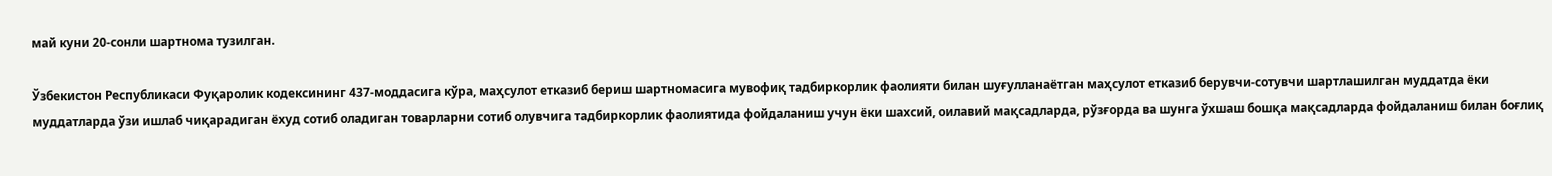май куни 20-сонли шартнома тузилган.

Ўзбекистон Республикаси Фуқаролик кодексининг 437-моддасига кўра, маҳсулот етказиб бериш шартномасига мувофиқ тадбиркорлик фаолияти билан шуғулланаётган маҳсулот етказиб берувчи-сотувчи шартлашилган муддатда ёки муддатларда ўзи ишлаб чиқарадиган ёхуд сотиб оладиган товарларни сотиб олувчига тадбиркорлик фаолиятида фойдаланиш учун ёки шахсий, оилавий мақсадларда, рўзғорда ва шунга ўхшаш бошқа мақсадларда фойдаланиш билан боғлиқ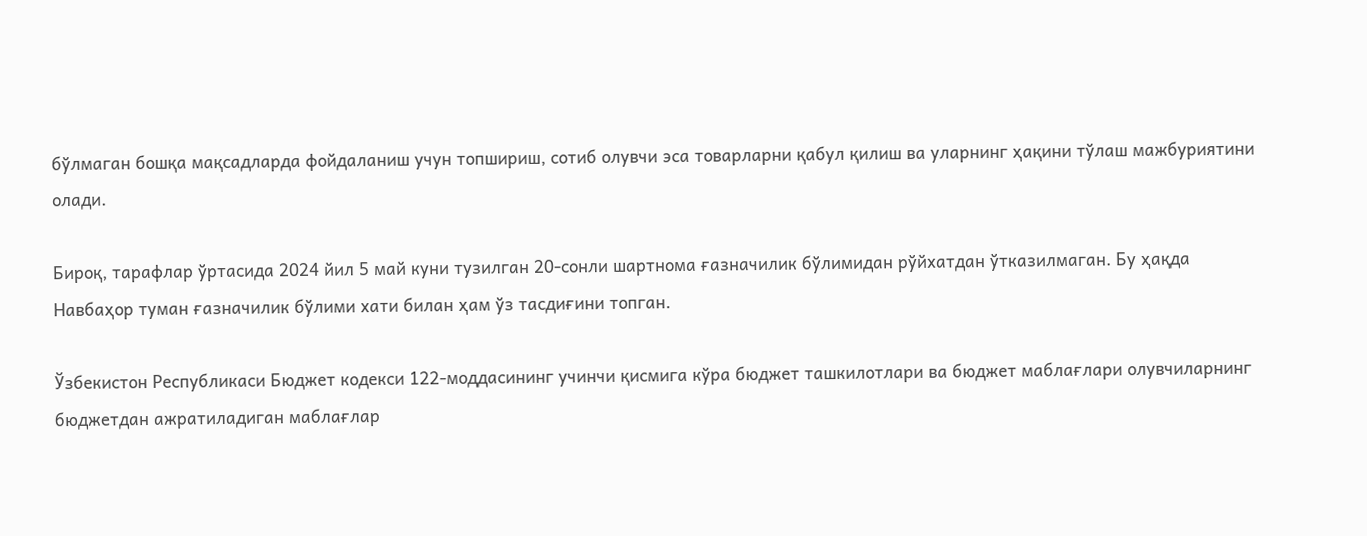бўлмаган бошқа мақсадларда фойдаланиш учун топшириш, сотиб олувчи эса товарларни қабул қилиш ва уларнинг ҳақини тўлаш мажбуриятини олади.

Бироқ, тарафлар ўртасида 2024 йил 5 май куни тузилган 20-сонли шартнома ғазначилик бўлимидан рўйхатдан ўтказилмаган. Бу ҳақда Навбаҳор туман ғазначилик бўлими хати билан ҳам ўз тасдиғини топган.

Ўзбекистон Республикаси Бюджет кодекси 122-моддасининг учинчи қисмига кўра бюджет ташкилотлари ва бюджет маблағлари олувчиларнинг бюджетдан ажратиладиган маблағлар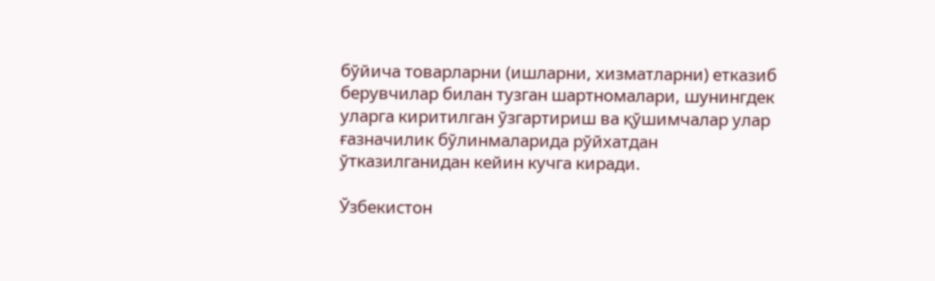бўйича товарларни (ишларни, хизматларни) етказиб берувчилар билан тузган шартномалари, шунингдек уларга киритилган ўзгартириш ва қўшимчалар улар ғазначилик бўлинмаларида рўйхатдан ўтказилганидан кейин кучга киради.

Ўзбекистон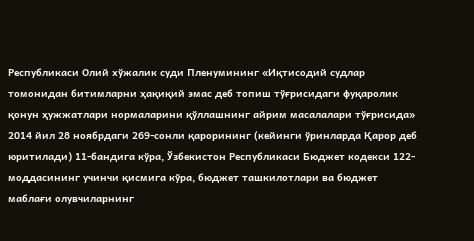Республикаси Олий хўжалик суди Пленумининг «Иқтисодий судлар томонидан битимларни ҳақиқий эмас деб топиш тўғрисидаги фуқаролик қонун ҳужжатлари нормаларини қўллашнинг айрим масалалари тўғрисида» 2014 йил 28 ноябрдаги 269-сонли қарорининг (кейинги ўринларда Қарор деб юритилади) 11-бандига кўра, Ўзбекистон Республикаси Бюджет кодекси 122-моддасининг учинчи қисмига кўра, бюджет ташкилотлари ва бюджет маблағи олувчиларнинг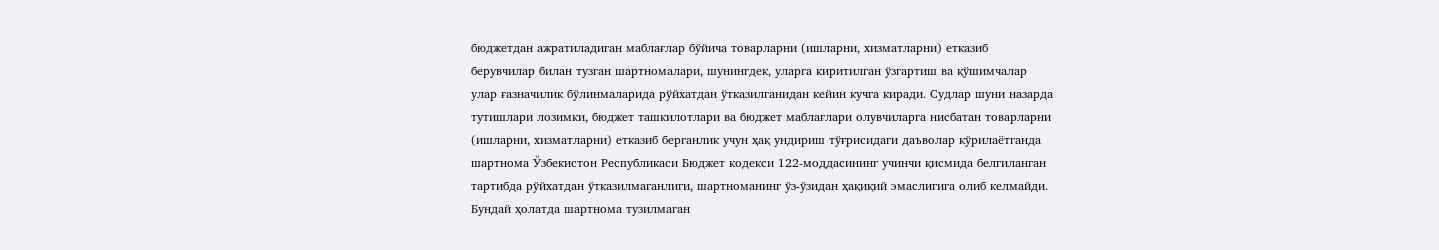бюджетдан ажратиладиган маблағлар бўйича товарларни (ишларни, хизматларни) етказиб берувчилар билан тузган шартномалари, шунингдек, уларга киритилган ўзгартиш ва қўшимчалар улар ғазначилик бўлинмаларида рўйхатдан ўтказилганидан кейин кучга киради. Судлар шуни назарда тутишлари лозимки, бюджет ташкилотлари ва бюджет маблағлари олувчиларга нисбатан товарларни (ишларни, хизматларни) етказиб берганлик учун ҳақ ундириш тўғрисидаги даъволар кўрилаётганда шартнома Ўзбекистон Республикаси Бюджет кодекси 122-моддасининг учинчи қисмида белгиланган тартибда рўйхатдан ўтказилмаганлиги, шартноманинг ўз-ўзидан ҳақиқий эмаслигига олиб келмайди. Бундай ҳолатда шартнома тузилмаган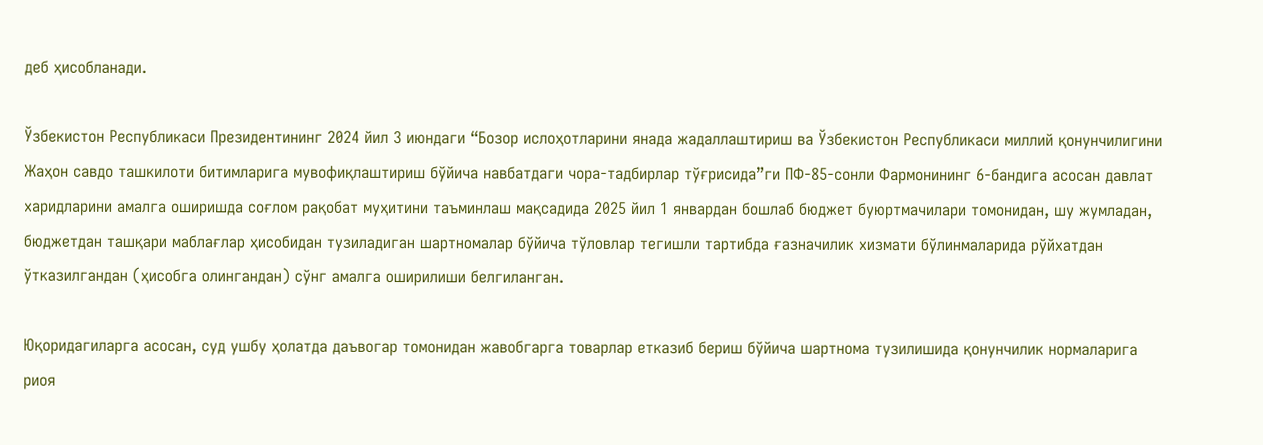деб ҳисобланади.

Ўзбекистон Республикаси Президентининг 2024 йил 3 июндаги “Бозор ислоҳотларини янада жадаллаштириш ва Ўзбекистон Республикаси миллий қонунчилигини Жаҳон савдо ташкилоти битимларига мувофиқлаштириш бўйича навбатдаги чора-тадбирлар тўғрисида”ги ПФ-85-сонли Фармонининг 6-бандига асосан давлат харидларини амалга оширишда соғлом рақобат муҳитини таъминлаш мақсадида 2025 йил 1 январдан бошлаб бюджет буюртмачилари томонидан, шу жумладан, бюджетдан ташқари маблағлар ҳисобидан тузиладиган шартномалар бўйича тўловлар тегишли тартибда ғазначилик хизмати бўлинмаларида рўйхатдан ўтказилгандан (ҳисобга олингандан) сўнг амалга оширилиши белгиланган.

Юқоридагиларга асосан, суд ушбу ҳолатда даъвогар томонидан жавобгарга товарлар етказиб бериш бўйича шартнома тузилишида қонунчилик нормаларига риоя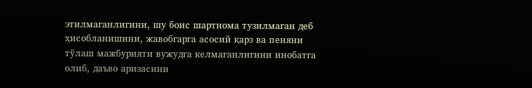этилмаганлигини, шу боис шартнома тузилмаган деб ҳисобланишини, жавобгарга асосий қарз ва пеняни тўлаш мажбурияти вужудга келмаганлигини инобатга олиб, даъво аризасини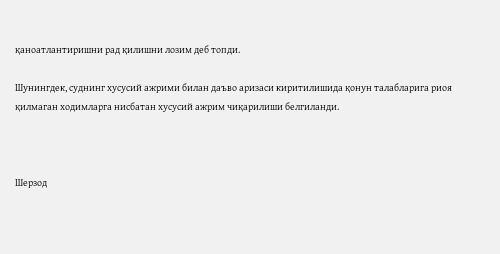қаноатлантиришни рад қилишни лозим деб топди.

Шунингдек, суднинг хусусий ажрими билан даъво аризаси киритилишида қонун талабларига риоя қилмаган ходимларга нисбатан хусусий ажрим чиқарилиши белгиланди.



Шерзод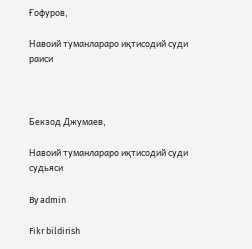Ғофуров,

Навоий туманлараро иқтисодий суди раиси



Бекзод Джумаев,

Навоий туманлараро иқтисодий суди судьяси

By admin

Fikr bildirish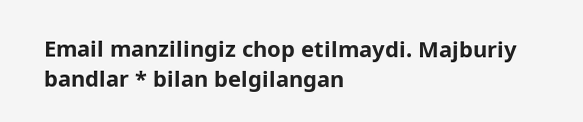Email manzilingiz chop etilmaydi. Majburiy bandlar * bilan belgilangan